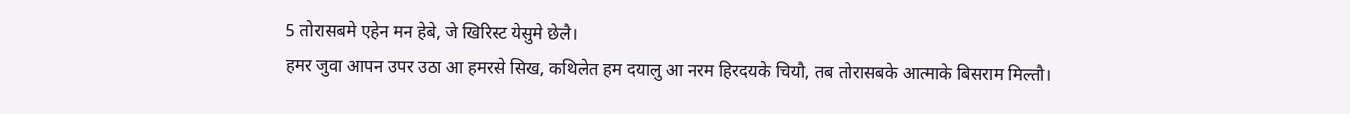5 तोरासबमे एहेन मन हेबे, जे खिरिस्ट येसुमे छेलै।
हमर जुवा आपन उपर उठा आ हमरसे सिख, कथिलेत हम दयालु आ नरम हिरदयके चियौ, तब तोरासबके आत्माके बिसराम मिल्तौ।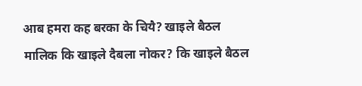आब हमरा कह बरका के चियै? खाइले बैठल मालिक कि खाइले दैबला नोकर? कि खाइले बैठल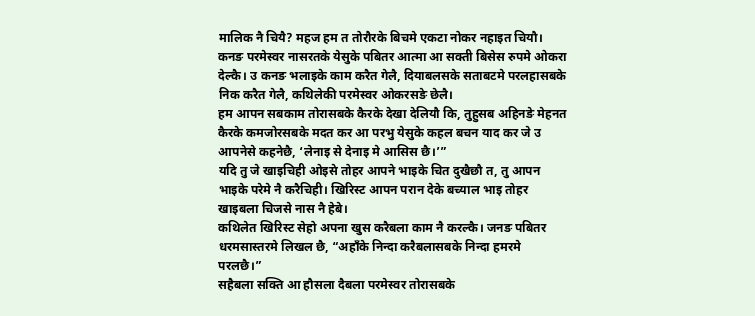मालिक नै चियै? महज हम त तोरौरके बिचमे एकटा नोकर नहाइत चियौ।
कनङ परमेस्वर नासरतके येसुके पबितर आत्मा आ सक्ती बिसेस रुपमे ओकरा देल्कै। उ कनङ भलाइके काम करैत गेलै, दियाबलसके सताबटमे परलहासबके निक करैत गेलै, कथिलेकी परमेस्वर ओकरसङे छेलै।
हम आपन सबकाम तोरासबके कैरके देखा देलियौ कि, तुहुसब अहिनङे मेहनत कैरके कमजोरसबके मदत कर आ परभु येसुके कहल बचन याद कर जे उ आपनेसे कहनेछै, ‘लेनाइ से देनाइ मे आसिस छै।’”
यदि तु जे खाइचिही ओइसे तोहर आपने भाइके चित दुखैछौ त, तु आपन भाइके परेमे नै करैचिही। खिरिस्ट आपन परान देके बच्याल भाइ तोहर खाइबला चिजसे नास नै हेबे।
कथिलेत खिरिस्ट सेहो अपना खुस करैबला काम नै करल्कै। जनङ पबितर धरमसास्तरमे लिखल छै, “अहाँके निन्दा करैबलासबके निन्दा हमरमे परलछै।”
सहैबला सक्ति आ हौसला दैबला परमेस्वर तोरासबके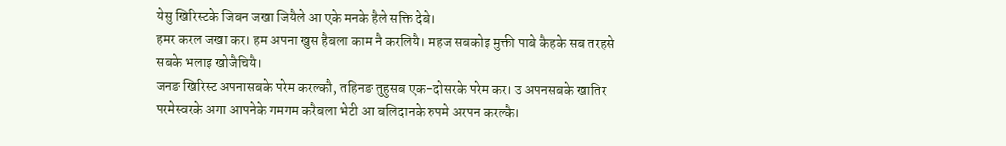येसु खिरिस्टके जिबन जखा जियैले आ एके मनके हैले सक्ति देबे।
हमर करल जखा कर। हम अपना खुस हैबला काम नै करलियै। महज सबकोइ मुक्ती पाबे कैहके सब तरहसे सबके भलाइ खोजैचियै।
जनङ खिरिस्ट अपनासबके परेम करल्कौ, तहिनङ तुहुसब एक-दोसरके परेम कर। उ अपनसबके खातिर परमेस्वरके अगा आपनेके गमगम करैबला भेटी आ बलिदानके रुपमे अरपन करल्कै।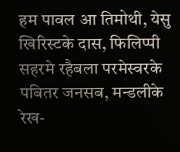हम पावल आ तिमोथी, येसु खिरिस्टके दास, फिलिप्पी सहरमे रहैबला परमेस्वरके पबितर जनसब, मन्डलीके रेख-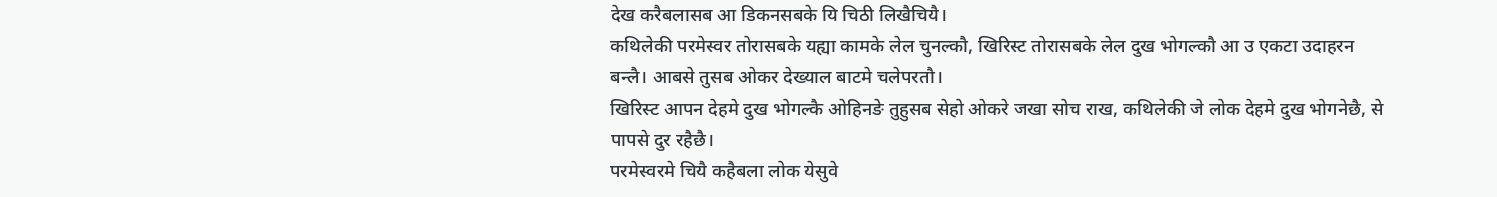देख करैबलासब आ डिकनसबके यि चिठी लिखैचियै।
कथिलेकी परमेस्वर तोरासबके यह्या कामके लेल चुनल्कौ, खिरिस्ट तोरासबके लेल दुख भोगल्कौ आ उ एकटा उदाहरन बन्लै। आबसे तुसब ओकर देख्याल बाटमे चलेपरतौ।
खिरिस्ट आपन देहमे दुख भोगल्कै ओहिनङे तुहुसब सेहो ओकरे जखा सोच राख, कथिलेकी जे लोक देहमे दुख भोगनेछै, से पापसे दुर रहैछै।
परमेस्वरमे चियै कहैबला लोक येसुवे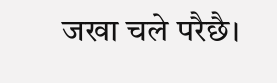जखा चले परैछै।